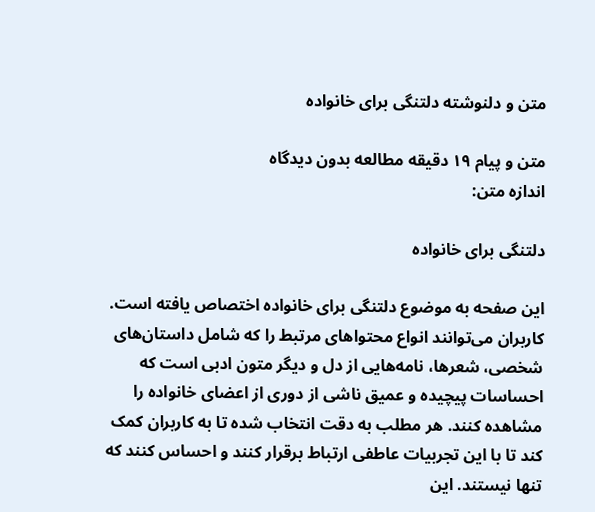متن و دلنوشته دلتنگی برای خانواده

متن و پیام ۱۹ دقیقه مطالعه بدون دیدگاه
اندازه متن:

دلتنگی برای خانواده

این صفحه به موضوع دلتنگی برای خانواده اختصاص یافته است. کاربران می‌توانند انواع محتواهای مرتبط را که شامل داستان‌های شخصی، شعرها، نامه‌هایی از دل و دیگر متون ادبی است که احساسات پیچیده و عمیق ناشی از دوری از اعضای خانواده را مشاهده کنند. هر مطلب به دقت انتخاب شده تا به کاربران کمک کند تا با این تجربیات عاطفی ارتباط برقرار کنند و احساس کنند که تنها نیستند. این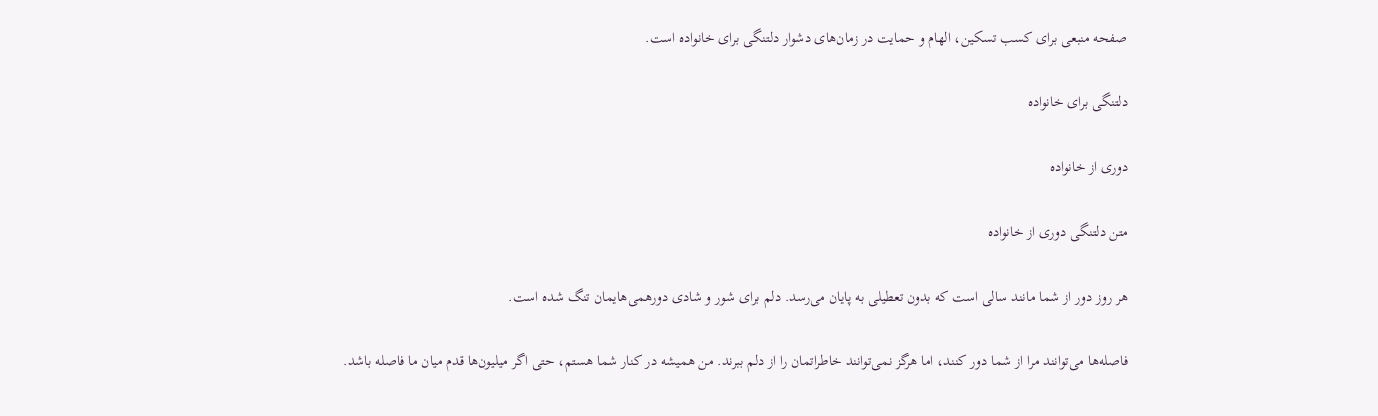صفحه منبعی برای کسب تسکین، الهام و حمایت در زمان‌های دشوار دلتنگی برای خانواده است.

دلتنگی برای خانواده

دوری از خانواده

متن دلتنگی دوری از خانواده

هر روز دور از شما مانند سالی است که بدون تعطیلی به پایان می‌رسد. دلم برای شور و شادی دورهمی‌هایمان تنگ شده است.

فاصله‌ها می‌توانند مرا از شما دور کنند، اما هرگز نمی‌توانند خاطراتمان را از دلم ببرند. من همیشه در کنار شما هستم، حتی اگر میلیون‌ها قدم میان ما فاصله باشد.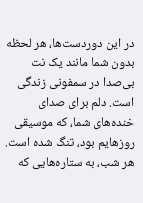در این دوردست‌ها، هر لحظه بدون شما مانند یک نت بی‌صدا در سمفونی زندگی است. دلم برای صدای خنده‌های شما، که موسیقی روزهایم بود، تنگ شده است.
هر شب، به ستاره‌هایی که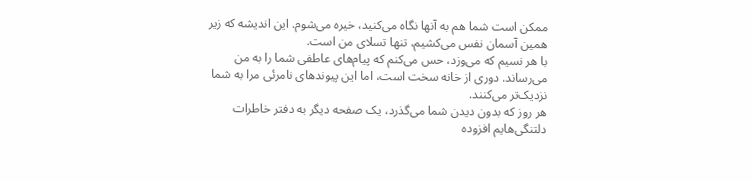ممکن است شما هم به آنها نگاه می‌کنید، خیره می‌شوم. این اندیشه که زیر همین آسمان نفس می‌کشیم، تنها تسلای من است.
با هر نسیم که می‌وزد، حس می‌کنم که پیام‌های عاطفی شما را به من می‌رساند. دوری از خانه سخت است، اما این پیوندهای نامرئی مرا به شما نزدیک‌تر می‌کنند.
هر روز که بدون دیدن شما می‌گذرد، یک صفحه دیگر به دفتر خاطرات دلتنگی‌هایم افزوده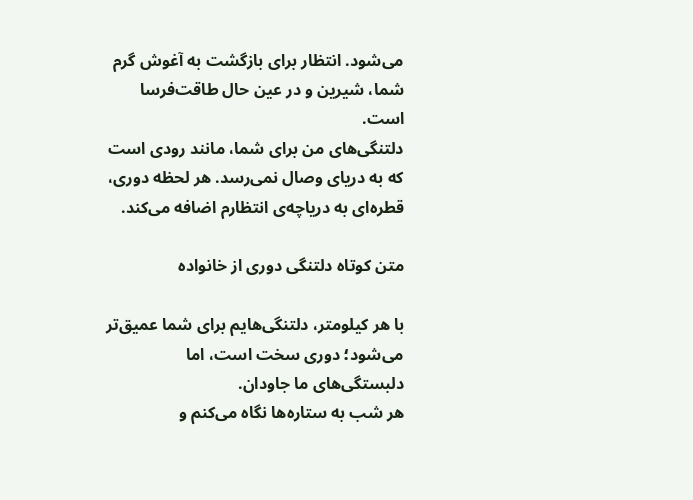می‌شود. انتظار برای بازگشت به آغوش گرم شما، شیرین و در عین حال طاقت‌فرسا است.
دلتنگی‌های من برای شما، مانند رودی است که به دریای وصال نمی‌رسد. هر لحظه دوری، قطره‌ای به دریاچه‌ی انتظارم اضافه می‌کند.

متن کوتاه دلتنگی دوری از خانواده

با هر کیلومتر، دلتنگی‌هایم برای شما عمیق‌تر می‌شود؛ دوری سخت است، اما دلبستگی‌های ما جاودان.
هر شب به ستاره‌ها نگاه می‌کنم و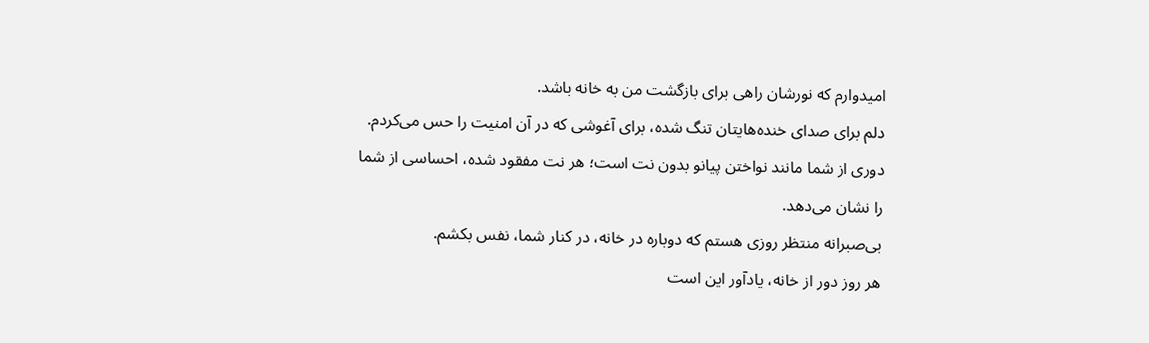امیدوارم که نورشان راهی برای بازگشت من به خانه باشد.
دلم برای صدای خنده‌هایتان تنگ شده، برای آغوشی که در آن امنیت را حس می‌کردم.
دوری از شما مانند نواختن پیانو بدون نت است؛ هر نت مفقود شده، احساسی از شما را نشان می‌دهد.
بی‌صبرانه منتظر روزی هستم که دوباره در خانه، در کنار شما، نفس بکشم.
هر روز دور از خانه، یادآور این است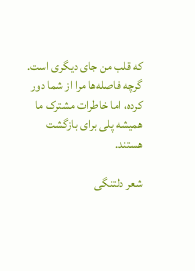که قلب من جای دیگری است.
گرچه فاصله‌ها مرا از شما دور کرده، اما خاطرات مشترک ما همیشه پلی برای بازگشت هستند.

شعر دلتنگی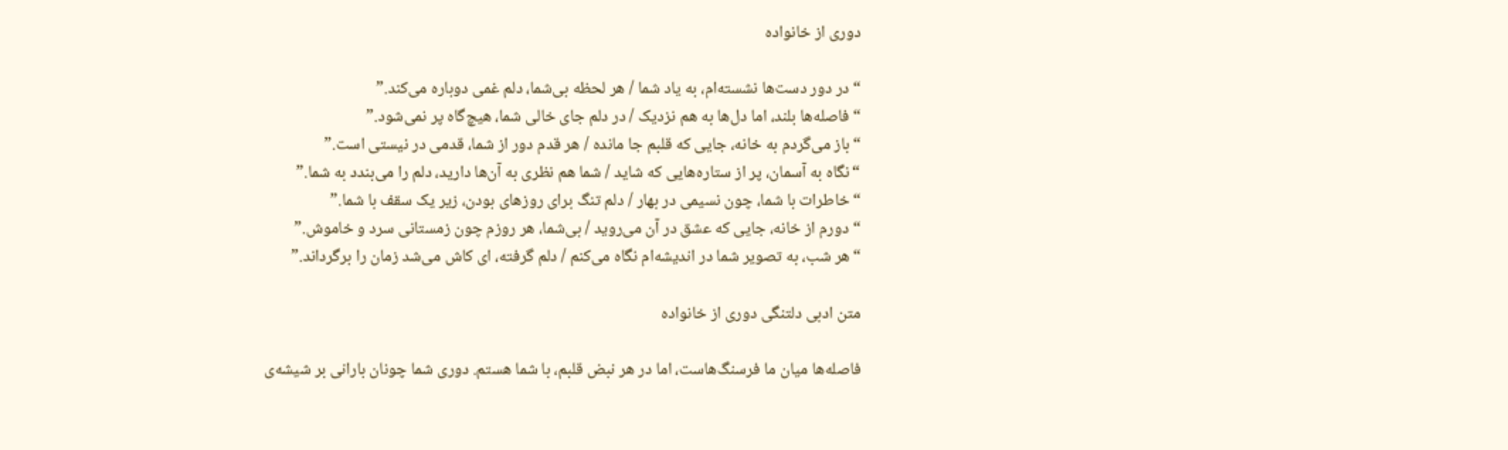دوری از خانواده

“در دور دست‌ها نشسته‌ام، به یاد شما / هر لحظه بی‌شما، دلم غمی دوباره می‌کند.”
“فاصله‌ها بلند، اما دل‌ها به هم نزدیک / در دلم جای خالی شما، هیچ‌گاه پر نمی‌شود.”
“باز می‌گردم به خانه، جایی که قلبم جا مانده / هر قدم دور از شما، قدمی در نیستی است.”
“نگاه به آسمان، پر از ستاره‌هایی که شاید / شما هم نظری به آن‌ها دارید، دلم را می‌بندد به شما.”
“خاطرات با شما، چون نسیمی در بهار / دلم تنگ برای روزهای بودن، زیر یک سقف با شما.”
“دورم از خانه، جایی که عشق در آن می‌روید / بی‌شما، هر روزم چون زمستانی سرد و خاموش.”
“هر شب، به تصویر شما در اندیشه‌ام نگاه می‌کنم / دلم گرفته، ای کاش می‌شد زمان را برگرداند.”

متن ادبی دلتنگی دوری از خانواده

فاصله‌ها میان ما فرسنگ‌هاست، اما در هر نبض قلبم، با شما هستم. دوری شما چونان بارانی بر شیشه‌ی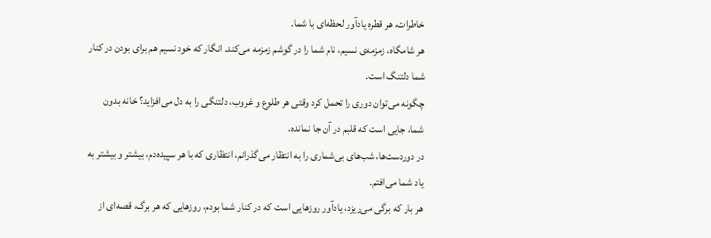خاطرات، هر قطره یادآور لحظه‌ای با شما.
هر شامگاه، زمزمه‌ی نسیم، نام شما را در گوشم زمزمه می‌کند. انگار که خود نسیم هم برای بودن در کنار شما دلتنگ است.
چگونه می‌توان دوری را تحمل کرد وقتی هر طلوع و غروب، دلتنگی را به دل می‌افزاید؟ خانه بدون شما، جایی است که قلبم در آن جا نمانده.
در دوردست‌ها، شب‌های بی‌شماری را به انتظار می‌گذرانم، انتظاری که با هر سپیده‌دم، بیشتر و بیشتر به یاد شما می‌افتم.
هر بار که برگی می‌ریزد، یادآور روزهایی است که در کنار شما بودم، روزهایی که هر برگ، قصه‌ای از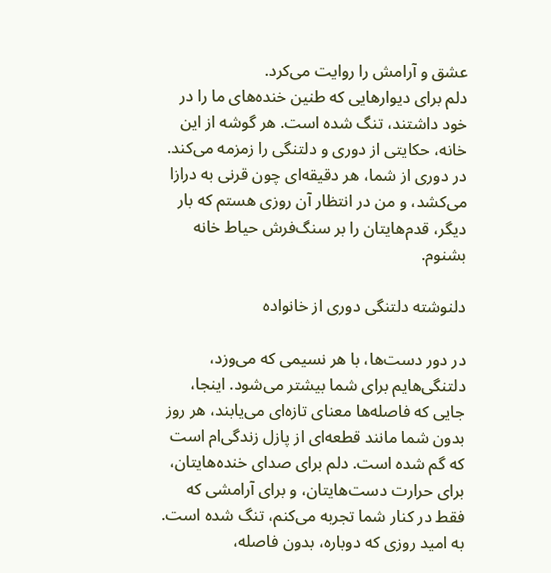عشق و آرامش را روایت می‌کرد.
دلم برای دیوارهایی که طنین خنده‌های ما را در خود داشتند، تنگ شده است. هر گوشه از این خانه، حکایتی از دوری و دلتنگی را زمزمه می‌کند.
در دوری از شما، هر دقیقه‌ای چون قرنی به درازا می‌کشد، و من در انتظار آن روزی هستم که بار دیگر، قدم‌هایتان را بر سنگ‌فرش حیاط خانه بشنوم.

دلنوشته دلتنگی دوری از خانواده

در دور دست‌ها، با هر نسیمی که می‌وزد، دلتنگی‌هایم برای شما بیشتر می‌شود. اینجا، جایی که فاصله‌ها معنای تازه‌ای می‌یابند، هر روز بدون شما مانند قطعه‌ای از پازل زندگی‌ام است که گم شده است. دلم برای صدای خنده‌هایتان، برای حرارت دست‌هایتان، و برای آرامشی که فقط در کنار شما تجربه می‌کنم، تنگ شده است. به امید روزی که دوباره، بدون فاصله،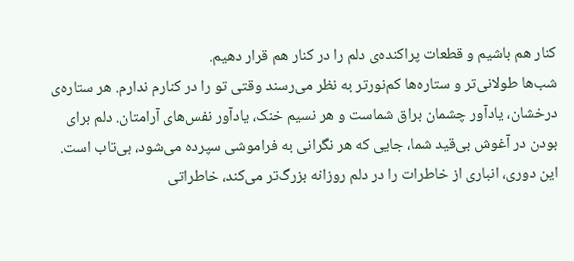کنار هم باشیم و قطعات پراکنده‌ی دلم را در کنار هم قرار دهیم.
شب‌ها طولانی‌تر و ستاره‌ها کم‌نورتر به نظر می‌رسند وقتی تو را در کنارم ندارم. هر ستاره‌ی درخشان، یادآور چشمان براق شماست و هر نسیم خنک، یادآور نفس‌های آرامتان. دلم برای بودن در آغوش بی‌قید شما، جایی که هر نگرانی به فراموشی سپرده می‌شود، بی‌تاب است. این دوری، انباری از خاطرات را در دلم روزانه بزرگ‌تر می‌کند، خاطراتی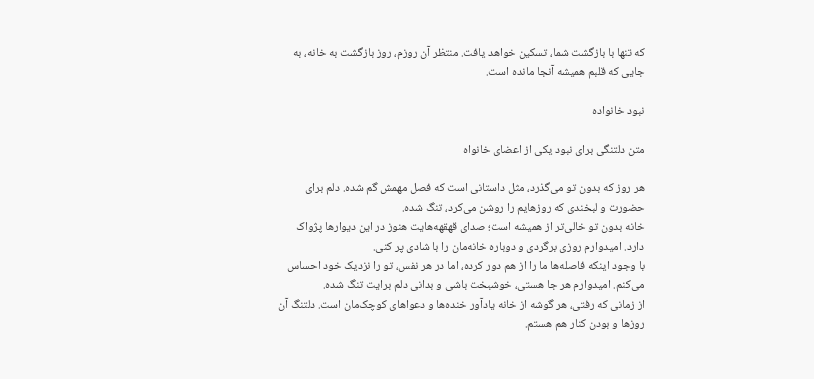که تنها با بازگشت شما، تسکین خواهد یافت. منتظر آن روزم، روز بازگشت به خانه، به جایی که قلبم همیشه آنجا مانده است.

نبود خانواده

متن دلتنگی برای نبود یکی از اعضای خانواه

هر روز که بدون تو می‌گذرد، مثل داستانی است که فصل مهمش گم شده. دلم برای حضورت و لبخندی که روزهایم را روشن می‌کرد، تنگ شده.
خانه بدون تو خالی‌تر از همیشه است؛ صدای قهقهه‌هایت هنوز در این دیوارها پژواک دارد. امیدوارم روزی برگردی و دوباره خانه‌مان را با شادی پر کنی.
با وجود اینکه فاصله‌ها ما را از هم دور کرده، اما در هر نفس، تو را نزدیک خود احساس می‌کنم. امیدوارم هر جا هستی، خوشبخت باشی و بدانی دلم برایت تنگ شده.
از زمانی که رفتی، هر گوشه از خانه یادآور خنده‌ها و دعواهای کوچک‌مان است. دلتنگ آن روزها و بودن کنار هم هستم.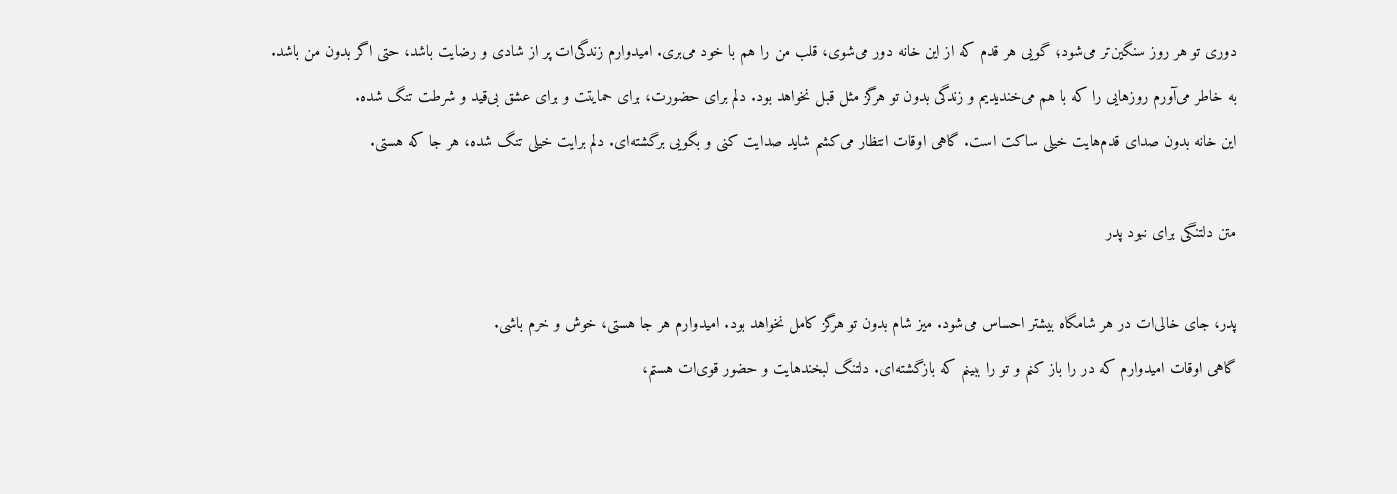دوری تو هر روز سنگین‌تر می‌شود؛ گویی هر قدم که از این خانه دور می‌شوی، قلب من را هم با خود می‌بری. امیدوارم زندگی‌ات پر از شادی و رضایت باشد، حتی اگر بدون من باشد.
به خاطر می‌آورم روزهایی را که با هم می‌خندیدیم و زندگی بدون تو هرگز مثل قبل نخواهد بود. دلم برای حضورت، برای حمایتت و برای عشق بی‌قید و شرطت تنگ شده.
این خانه بدون صدای قدم‌هایت خیلی ساکت است. گاهی اوقات انتظار می‌کشم شاید صدایت کنی و بگویی برگشته‌ای. دلم برایت خیلی تنگ شده، هر جا که هستی.

متن دلتنگی برای نبود پدر

پدر، جای خالی‌ات در هر شامگاه بیشتر احساس می‌شود. میز شام بدون تو هرگز کامل نخواهد بود. امیدوارم هر جا هستی، خوش و خرم باشی.
گاهی اوقات امیدوارم که در را باز کنم و تو را ببینم که بازگشته‌ای. دلتنگ لبخندهایت و حضور قوی‌ات هستم،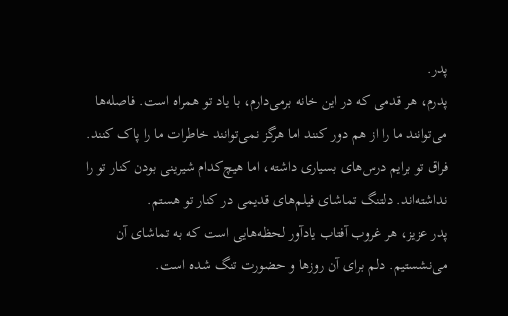پدر.
پدرم، هر قدمی که در این خانه برمی‌دارم، با یاد تو همراه است. فاصله‌ها می‌توانند ما را از هم دور کنند اما هرگز نمی‌توانند خاطرات ما را پاک کنند.
فراق تو برایم درس‌های بسیاری داشته، اما هیچ‌کدام شیرینی بودن کنار تو را نداشته‌اند. دلتنگ تماشای فیلم‌های قدیمی در کنار تو هستم.
پدر عزیز، هر غروب آفتاب یادآور لحظه‌هایی است که به تماشای آن می‌نشستیم. دلم برای آن روزها و حضورت تنگ شده است.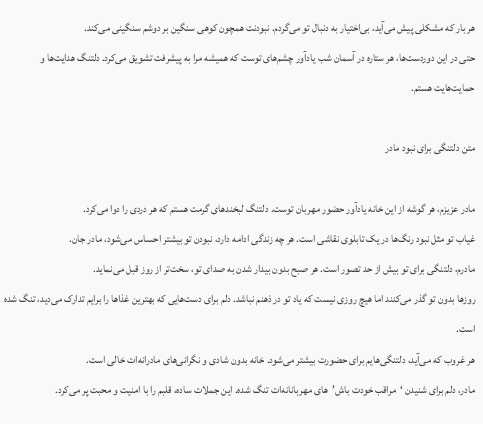هر بار که مشکلی پیش می‌آید، بی‌اختیار به دنبال تو می‌گردم. نبودنت همچون کوهی سنگین بر دوشم سنگینی می‌کند.
حتی در این دوردست‌ها، هر ستاره در آسمان شب یادآور چشم‌های توست که همیشه مرا به پیشرفت تشویق می‌کرد. دلتنگ هدایت‌ها و حمایت‌هایت هستم.

متن دلتنگی برای نبود مادر

مادر عزیزم، هر گوشه از این خانه یادآور حضور مهربان توست. دلتنگ لبخند‌های گرمت هستم که هر دردی را دوا می‌کرد.
غیاب تو مثل نبود رنگ‌ها در یک تابلوی نقاشی است. هر چه زندگی ادامه دارد، نبودن تو بیشتر احساس می‌شود، مادر جان.
مادرم، دلتنگی برای تو بیش از حد تصور است. هر صبح بدون بیدار شدن به صدای تو، سخت‌تر از روز قبل می‌نماید.
روزها بدون تو گذر می‌کنند اما هیچ روزی نیست که یاد تو در ذهنم نباشد. دلم برای دست‌هایی که بهترین غذاها را برایم تدارک می‌دید، تنگ شده است.
هر غروب که می‌آید، دلتنگی‌هایم برای حضورت بیشتر می‌شود. خانه بدون شادی و نگرانی‌های مادرانه‌ات خالی است.
مادر، دلم برای شنیدن ‘مراقب خودت باش’های مهربانانه‌ات تنگ شده. این جملات ساده، قلبم را با امنیت و محبت پر می‌کرد.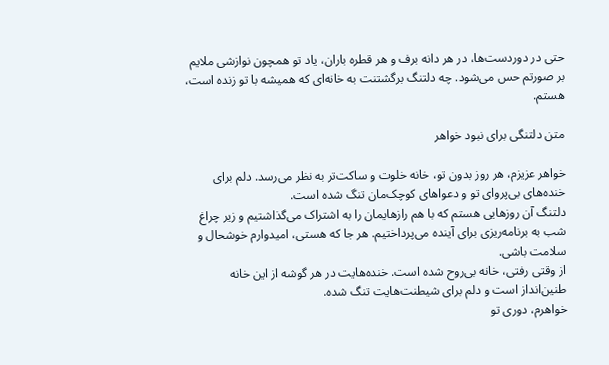حتی در دوردست‌ها، در هر دانه برف و هر قطره باران، یاد تو همچون نوازشی ملایم بر صورتم حس می‌شود. چه دلتنگ برگشتنت به خانه‌ای که همیشه با تو زنده است، هستم.

متن دلتنگی برای نبود خواهر

خواهر عزیزم، هر روز بدون تو، خانه خلوت و ساکت‌تر به نظر می‌رسد. دلم برای خنده‌های بی‌پروای تو و دعواهای کوچک‌مان تنگ شده است.
دلتنگ آن روزهایی هستم که با هم رازهایمان را به اشتراک می‌گذاشتیم و زیر چراغ شب به برنامه‌ریزی برای آینده می‌پرداختیم. هر جا که هستی، امیدوارم خوشحال و سلامت باشی.
از وقتی رفتی، خانه بی‌روح شده است. خنده‌هایت در هر گوشه از این خانه طنین‌انداز است و دلم برای شیطنت‌هایت تنگ شده.
خواهرم، دوری تو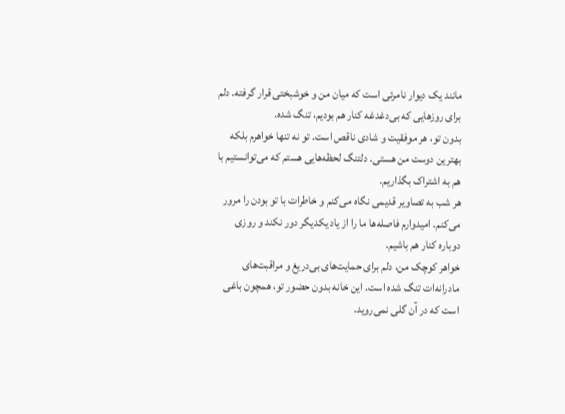مانند یک دیوار نامرئی است که میان من و خوشبختی قرار گرفته. دلم برای روزهایی که بی‌دغدغه کنار هم بودیم، تنگ شده.
بدون تو، هر موفقیت و شادی ناقص است. تو نه تنها خواهرم بلکه بهترین دوست من هستی. دلتنگ لحظه‌هایی هستم که می‌توانستیم با هم به اشتراک بگذاریم.
هر شب به تصاویر قدیمی نگاه می‌کنم و خاطرات با تو بودن را مرور می‌کنم. امیدوارم فاصله‌ها ما را از یاد یکدیگر دور نکند و روزی دوباره کنار هم باشیم.
خواهر کوچک من، دلم برای حمایت‌های بی‌دریغ و مراقبت‌های مادرانه‌ات تنگ شده است. این خانه بدون حضور تو، همچون باغی است که در آن گلی نمی‌روید.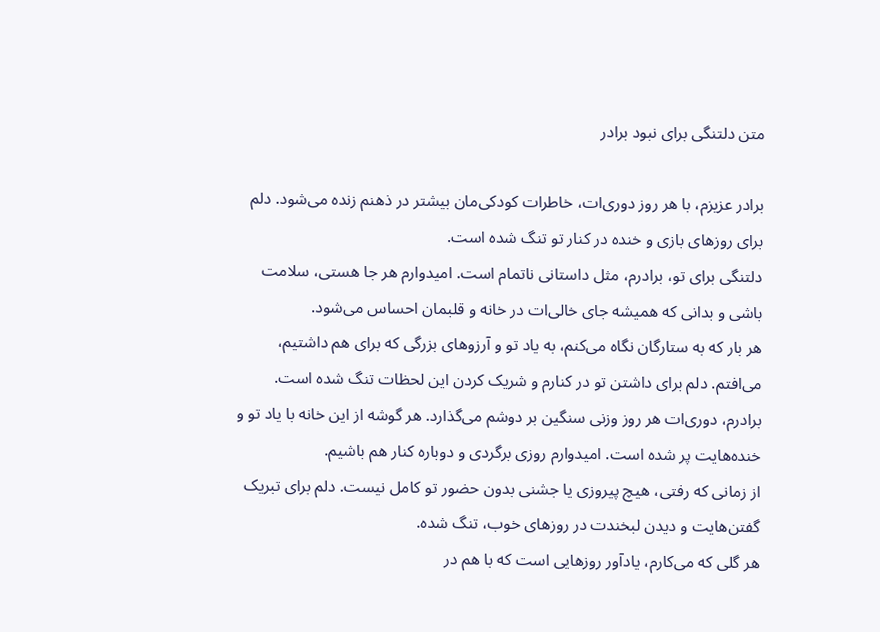متن دلتنگی برای نبود برادر

برادر عزیزم، با هر روز دوری‌ات، خاطرات کودکی‌مان بیشتر در ذهنم زنده می‌شود. دلم برای روزهای بازی و خنده در کنار تو تنگ شده است.
دلتنگی برای تو، برادرم، مثل داستانی ناتمام است. امیدوارم هر جا هستی، سلامت باشی و بدانی که همیشه جای خالی‌ات در خانه و قلبمان احساس می‌شود.
هر بار که به ستارگان نگاه می‌کنم، به یاد تو و آرزوهای بزرگی که برای هم داشتیم، می‌افتم. دلم برای داشتن تو در کنارم و شریک کردن این لحظات تنگ شده است.
برادرم، دوری‌ات هر روز وزنی سنگین بر دوشم می‌گذارد. هر گوشه از این خانه با یاد تو و خنده‌هایت پر شده است. امیدوارم روزی برگردی و دوباره کنار هم باشیم.
از زمانی که رفتی، هیچ پیروزی یا جشنی بدون حضور تو کامل نیست. دلم برای تبریک گفتن‌هایت و دیدن لبخندت در روزهای خوب، تنگ شده.
هر گلی که می‌کارم، یادآور روزهایی است که با هم در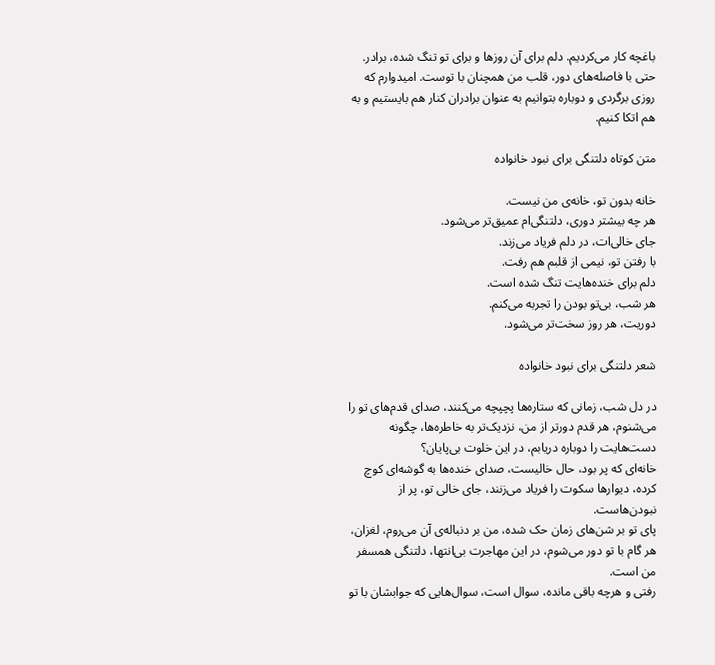باغچه کار می‌کردیم. دلم برای آن روزها و برای تو تنگ شده، برادر.
حتی با فاصله‌های دور، قلب من همچنان با توست. امیدوارم که روزی برگردی و دوباره بتوانیم به عنوان برادران کنار هم بایستیم و به هم اتکا کنیم.

متن کوتاه دلتنگی برای نبود خانواده

خانه بدون تو، خانه‌ی من نیست.
هر چه بیشتر دوری، دلتنگی‌ام عمیق‌تر می‌شود.
جای خالی‌ات، در دلم فریاد می‌زند.
با رفتن تو، نیمی از قلبم هم رفت.
دلم برای خنده‌هایت تنگ شده است.
هر شب، بی‌تو بودن را تجربه می‌کنم.
دوریت، هر روز سخت‌تر می‌شود.

شعر دلتنگی برای نبود خانواده

در دل شب، زمانی که ستاره‌ها پچپچه می‌کنند، صدای قدم‌های تو را می‌شنوم، هر قدم دورتر از من، نزدیک‌تر به خاطره‌ها، چگونه دست‌هایت را دوباره دریابم، در این خلوت بی‌پایان؟
خانه‌ای که پر بود، حال خالیست، صدای خنده‌ها به گوشه‌ای کوچ کرده، دیوارها سکوت را فریاد می‌زنند، جای خالی تو، پر از نبودن‌هاست.
پای تو بر شن‌های زمان حک شده، من بر دنباله‌ی آن می‌روم، لغزان، هر گام با تو دور می‌شوم، در این مهاجرت بی‌انتها، دلتنگی همسفر من است.
رفتی و هرچه باقی مانده، سوال است، سوال‌هایی که جوابشان با تو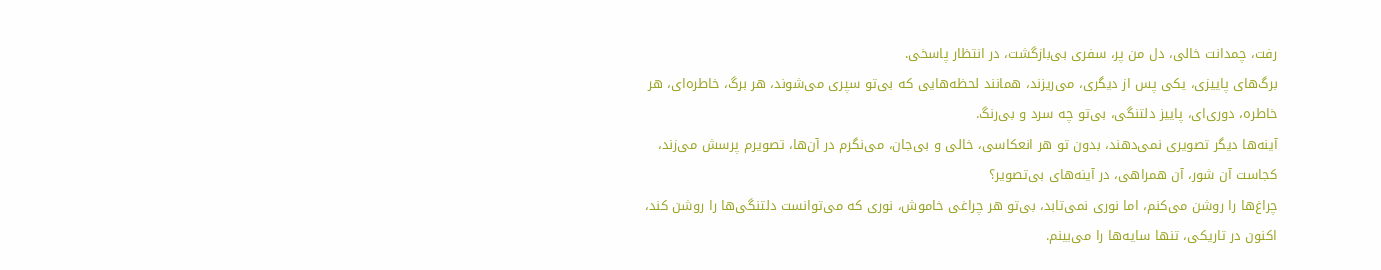رفت، چمدانت خالی، دل من پر، سفری بی‌بازگشت، در انتظار پاسخی.
برگ‌های پاییزی، یکی پس از دیگری، می‌ریزند، همانند لحظه‌هایی که بی‌تو سپری می‌شوند، هر برگ، خاطره‌ای، هر خاطره، دوری‌ای، پاییز دلتنگی، بی‌تو چه سرد و بی‌رنگ.
آینه‌ها دیگر تصویری نمی‌دهند، بدون تو هر انعکاسی، خالی و بی‌جان، می‌نگرم در آن‌ها، تصویرم پرسش می‌زند، کجاست آن شور، آن همراهی، در آینه‌های بی‌تصویر؟
چراغ‌ها را روشن می‌کنم، اما نوری نمی‌تابد، بی‌تو هر چراغی خاموش، نوری که می‌توانست دلتنگی‌ها را روشن کند، اکنون در تاریکی، تنها سایه‌ها را می‌بینم.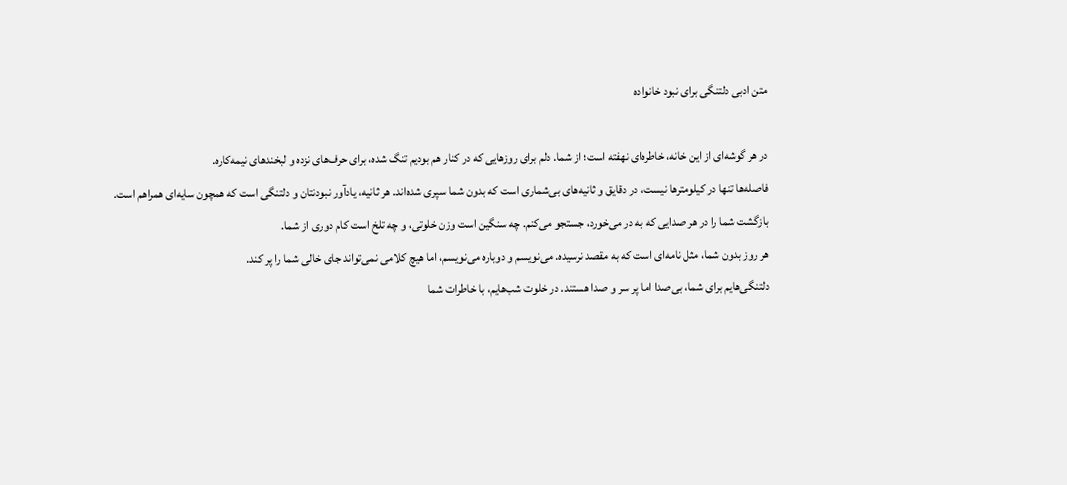متن ادبی دلتنگی برای نبود خانواده

در هر گوشه‌ای از این خانه، خاطره‌ای نهفته است؛ از شما. دلم برای روزهایی که در کنار هم بودیم تنگ شده، برای حرف‌های نزده و لبخندهای نیمه‌کاره.
فاصله‌ها تنها در کیلومترها نیست، در دقایق و ثانیه‌های بی‌شماری است که بدون شما سپری شده‌اند. هر ثانیه، یادآور نبودنتان و دلتنگی است که همچون سایه‌ای همراهم است.
بازگشت شما را در هر صدایی که به در می‌خورد، جستجو می‌کنم. چه سنگین است وزن خلوتی، و چه تلخ است کام دوری از شما.
هر روز بدون شما، مثل نامه‌ای است که به مقصد نرسیده. می‌نویسم و دوباره می‌نویسم، اما هیچ کلامی نمی‌تواند جای خالی شما را پر کند.
دلتنگی‌هایم برای شما، بی‌صدا اما پر سر و صدا هستند. در خلوت شب‌هایم، با خاطرات شما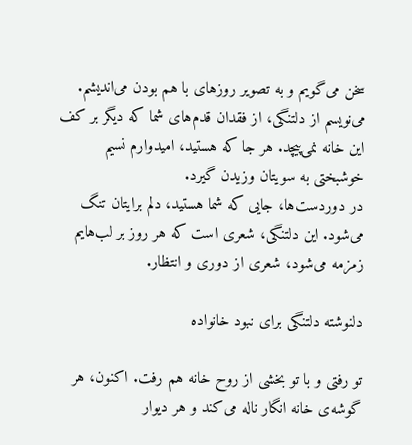سخن می‌گویم و به تصویر روزهای با هم بودن می‌اندیشم.
می‌نویسم از دلتنگی، از فقدان قدم‌های شما که دیگر بر کف این خانه نمی‌پیچد. هر جا که هستید، امیدوارم نسیم خوشبختی به سویتان وزیدن گیرد.
در دوردست‌ها، جایی که شما هستید، دلم برایتان تنگ می‌شود. این دلتنگی، شعری است که هر روز بر لب‌هایم زمزمه می‌شود، شعری از دوری و انتظار.

دلنوشته دلتنگی برای نبود خانواده

تو رفتی و با تو بخشی از روح خانه هم رفت. اکنون، هر گوشه‌ی خانه انگار ناله می‌کند و هر دیوار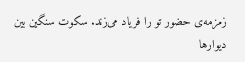زمزمه‌ی حضور تو را فریاد می‌زند. سکوت سنگین بین دیوارها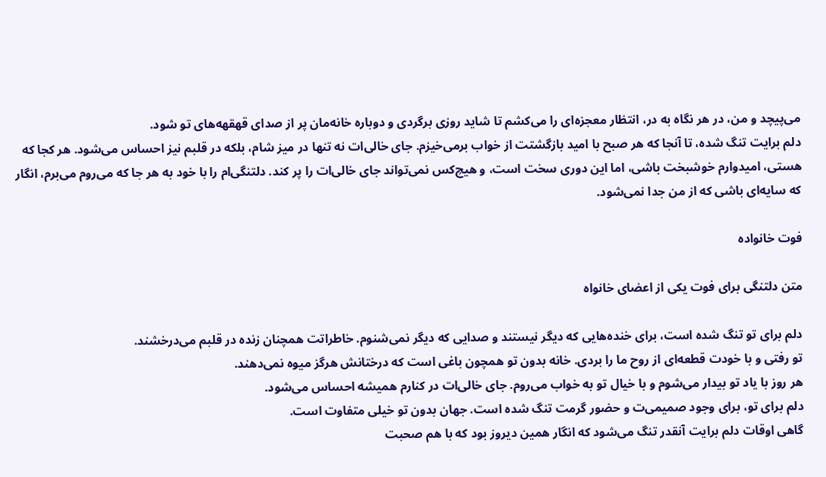می‌پیچد و من، در هر نگاه به در، انتظار معجزه‌ای را می‌کشم تا شاید روزی برگردی و دوباره خانه‌مان پر از صدای قهقهه‌های تو شود.
دلم برایت تنگ شده، تا آنجا که هر صبح با امید بازگشتت از خواب برمی‌خیزم. جای خالی‌ات نه تنها در میز شام، بلکه در قلبم نیز احساس می‌شود. هر کجا که هستی، امیدوارم خوشبخت باشی، اما این دوری سخت است، و هیچ‌کس نمی‌تواند جای خالی‌ات را پر کند. دلتنگی‌ام را با خود به هر جا که می‌روم می‌برم، انگار که سایه‌ای باشی که از من جدا نمی‌شود.

فوت خانواده

متن دلتنگی برای فوت یکی از اعضای خانواه

دلم برای تو تنگ شده است، برای خنده‌هایی که دیگر نیستند و صدایی که دیگر نمی‌شنوم. خاطراتت همچنان زنده در قلبم می‌درخشند.
تو رفتی و با خودت قطعه‌ای از روح ما را بردی. خانه بدون تو همچون باغی است که درختانش هرگز میوه نمی‌دهند.
هر روز با یاد تو بیدار می‌شوم و با خیال تو به خواب می‌روم. جای خالی‌ات در کنارم همیشه احساس می‌شود.
دلم برای تو، برای وجود صمیمی‌ت و حضور گرمت تنگ شده است. جهان بدون تو خیلی متفاوت است.
گاهی اوقات دلم برایت آنقدر تنگ می‌شود که انگار همین دیروز بود که با هم صحبت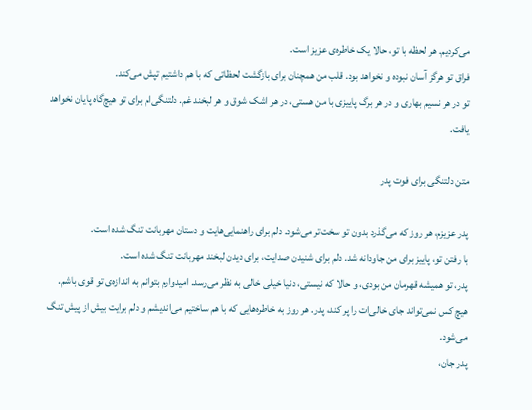می‌کردیم. هر لحظه با تو، حالا یک خاطره‌ی عزیز است.
فراق تو هرگز آسان نبوده و نخواهد بود. قلب من همچنان برای بازگشت لحظاتی که با هم داشتیم تپش می‌کند.
تو در هر نسیم بهاری و در هر برگ پاییزی با من هستی، در هر اشک شوق و هر لبخند غم. دلتنگی‌ام برای تو هیچ‌گاه پایان نخواهد یافت.

متن دلتنگی برای فوت پدر

پدر عزیزم، هر روز که می‌گذرد بدون تو سخت‌تر می‌شود. دلم برای راهنمایی‌هایت و دستان مهربانت تنگ شده است.
با رفتن تو، پاییز برای من جاودانه شد. دلم برای شنیدن صدایت، برای دیدن لبخند مهربانت تنگ شده است.
پدر، تو همیشه قهرمان من بودی، و حالا که نیستی، دنیا خیلی خالی به نظر می‌رسد. امیدوارم بتوانم به اندازه‌ی تو قوی باشم.
هیچ کس نمی‌تواند جای خالی‌ات را پر کند، پدر. هر روز به خاطره‌هایی که با هم ساختیم می‌اندیشم و دلم برایت بیش از پیش تنگ می‌شود.
پدر جان،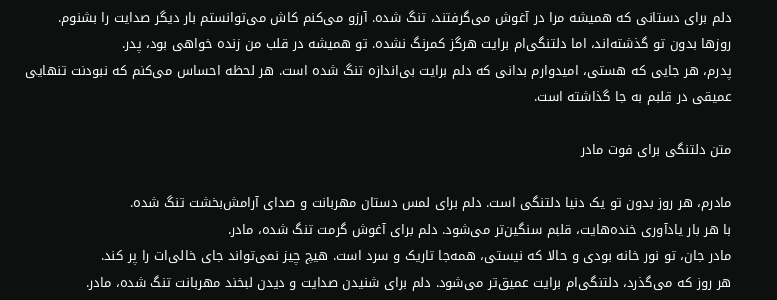دلم برای دستانی که همیشه مرا در آغوش می‌گرفتند، تنگ شده. آرزو می‌کنم کاش می‌توانستم بار دیگر صدایت را بشنوم.
روزها بدون تو گذشته‌اند، اما دلتنگی‌ام برایت هرگز کمرنگ نشده. تو همیشه در قلب من زنده خواهی بود، پدر.
پدرم، هر جایی که هستی، امیدوارم بدانی که دلم برایت بی‌اندازه تنگ شده است. هر لحظه احساس می‌کنم که نبودنت تنهایی عمیقی در قلبم به جا گذاشته است.

متن دلتنگی برای فوت مادر

مادرم، هر روز بدون تو یک دنیا دلتنگی است. دلم برای لمس دستان مهربانت و صدای آرامش‌بخشت تنگ شده.
با هر بار یادآوری خنده‌هایت، قلبم سنگین‌تر می‌شود. دلم برای آغوش گرمت تنگ شده، مادر.
مادر جان، تو نور خانه بودی و حالا که نیستی، همه‌جا تاریک و سرد است. هیچ چیز نمی‌تواند جای خالی‌ات را پر کند.
هر روز که می‌گذرد، دلتنگی‌ام برایت عمیق‌تر می‌شود. دلم برای شنیدن صدایت و دیدن لبخند مهربانت تنگ شده، مادر.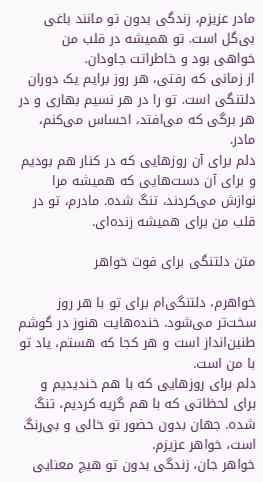مادر عزیزم، زندگی بدون تو مانند باغی بی‌گل است. تو همیشه در قلب من خواهی بود و خاطراتت جاودان.
از زمانی که رفتی، هر روز برایم یک دوران دلتنگی است. تو را در هر نسیم بهاری و در هر برگی که می‌افتد، احساس می‌کنم، مادر.
دلم برای آن روزهایی که در کنار هم بودیم و برای آن دست‌هایی که همیشه مرا نوازش می‌کردند، تنگ شده. مادرم، تو در قلب من برای همیشه زنده‌ای.

متن دلتنگی برای فوت خواهر

خواهرم، دلتنگی‌ام برای تو با هر روز سخت‌تر می‌شود. خنده‌هایت هنوز در گوشم طنین‌انداز است و هر کجا که هستم، یاد تو با من است.
دلم برای روزهایی که با هم خندیدیم و برای لحظاتی که با هم گریه کردیم، تنگ شده. جهان بدون حضور تو خالی و بی‌رنگ است، خواهر عزیزم.
خواهر جان، زندگی بدون تو هیچ معنایی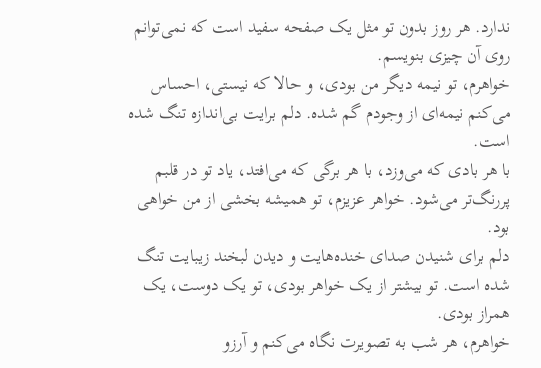ندارد. هر روز بدون تو مثل یک صفحه سفید است که نمی‌توانم روی آن چیزی بنویسم.
خواهرم، تو نیمه دیگر من بودی، و حالا که نیستی، احساس می‌کنم نیمه‌ای از وجودم گم شده. دلم برایت بی‌اندازه تنگ شده است.
با هر بادی که می‌وزد، با هر برگی که می‌افتد، یاد تو در قلبم پررنگ‌تر می‌شود. خواهر عزیزم، تو همیشه بخشی از من خواهی بود.
دلم برای شنیدن صدای خنده‌هایت و دیدن لبخند زیبایت تنگ شده است. تو بیشتر از یک خواهر بودی، تو یک دوست، یک همراز بودی.
خواهرم، هر شب به تصویرت نگاه می‌کنم و آرزو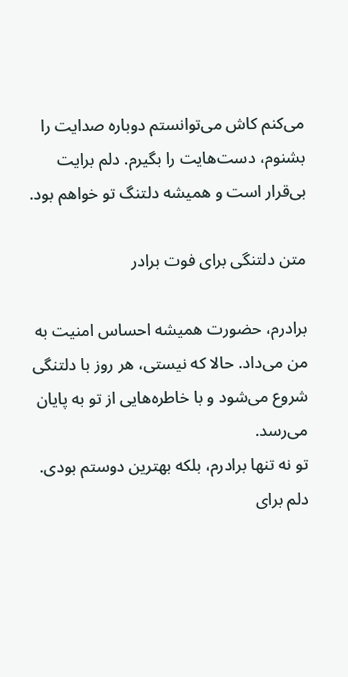می‌کنم کاش می‌توانستم دوباره صدایت را بشنوم، دست‌هایت را بگیرم. دلم برایت بی‌قرار است و همیشه دلتنگ تو خواهم بود.

متن دلتنگی برای فوت برادر

برادرم، حضورت همیشه احساس امنیت به من می‌داد. حالا که نیستی، هر روز با دلتنگی شروع می‌شود و با خاطره‌هایی از تو به پایان می‌رسد.
تو نه تنها برادرم، بلکه بهترین دوستم بودی. دلم برای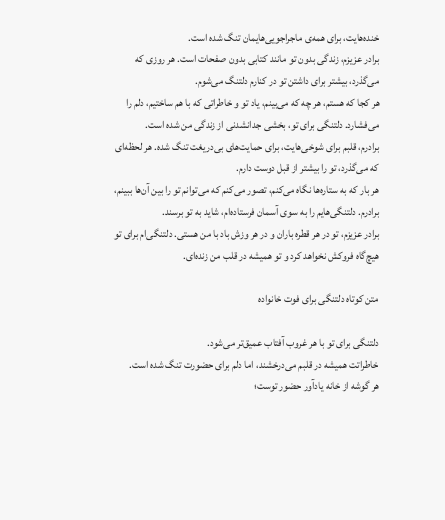خنده‌هایت، برای همه‌ی ماجراجویی‌هایمان تنگ شده است.
برادر عزیزم، زندگی بدون تو مانند کتابی بدون صفحات است. هر روزی که می‌گذرد، بیشتر برای داشتن تو در کنارم دلتنگ می‌شوم.
هر کجا که هستم، هر چه که می‌بینم، یاد تو و خاطراتی که با هم ساختیم، دلم را می‌فشارد. دلتنگی برای تو، بخشی جدانشدنی از زندگی من شده است.
برادرم، قلبم برای شوخی‌هایت، برای حمایت‌های بی‌دریغت تنگ شده. هر لحظه‌ای که می‌گذرد، تو را بیشتر از قبل دوست دارم.
هر بار که به ستاره‌ها نگاه می‌کنم، تصور می‌کنم که می‌توانم تو را بین آن‌ها ببینم، برادرم. دلتنگی‌هایم را به سوی آسمان فرستاده‌ام، شاید به تو برسند.
برادر عزیزم، تو در هر قطره باران و در هر وزش باد با من هستی. دلتنگی‌ام برای تو هیچ‌گاه فروکش نخواهد کرد و تو همیشه در قلب من زنده‌ای.

متن کوتاه دلتنگی برای فوت خانواده

دلتنگی برای تو با هر غروب آفتاب عمیق‌تر می‌شود.
خاطراتت همیشه در قلبم می‌درخشند، اما دلم برای حضورت تنگ شده است.
هر گوشه از خانه یادآور حضور توست؛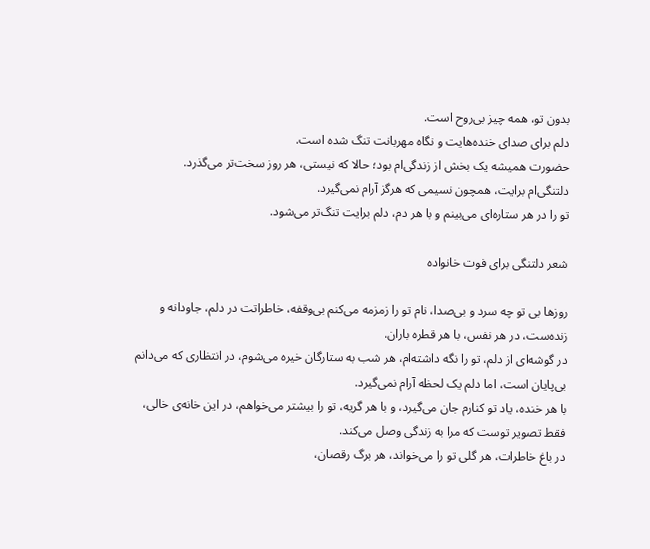بدون تو، همه چیز بی‌روح است.
دلم برای صدای خنده‌هایت و نگاه مهربانت تنگ شده است.
حضورت همیشه یک بخش از زندگی‌ام بود؛ حالا که نیستی، هر روز سخت‌تر می‌گذرد.
دلتنگی‌ام برایت، همچون نسیمی که هرگز آرام نمی‌گیرد.
تو را در هر ستاره‌ای می‌بینم و با هر دم، دلم برایت تنگ‌تر می‌شود.

شعر دلتنگی برای فوت خانواده

روزها بی تو چه سرد و بی‌صدا، نام تو را زمزمه می‌کنم بی‌وقفه، خاطراتت در دلم، جاودانه و زنده‌ست، در هر نفس، با هر قطره باران.
در گوشه‌ای از دلم، تو را نگه داشته‌ام، هر شب به ستارگان خیره می‌شوم، در انتظاری که می‌دانم بی‌پایان است، اما دلم یک لحظه آرام نمی‌گیرد.
با هر خنده، یاد تو کنارم جان می‌گیرد، و با هر گریه، تو را بیشتر می‌خواهم، در این خانه‌ی خالی، فقط تصویر توست که مرا به زندگی وصل می‌کند.
در باغ خاطرات، هر گلی تو را می‌خواند، هر برگ رقصان،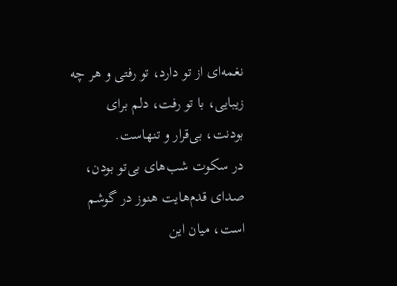نغمه‌ای از تو دارد، تو رفتی و هر چه زیبایی، با تو رفت، دلم برای بودنت، بی‌قرار و تنهاست.
در سکوت شب‌های بی‌تو بودن، صدای قدم‌هایت هنوز در گوشم است، میان این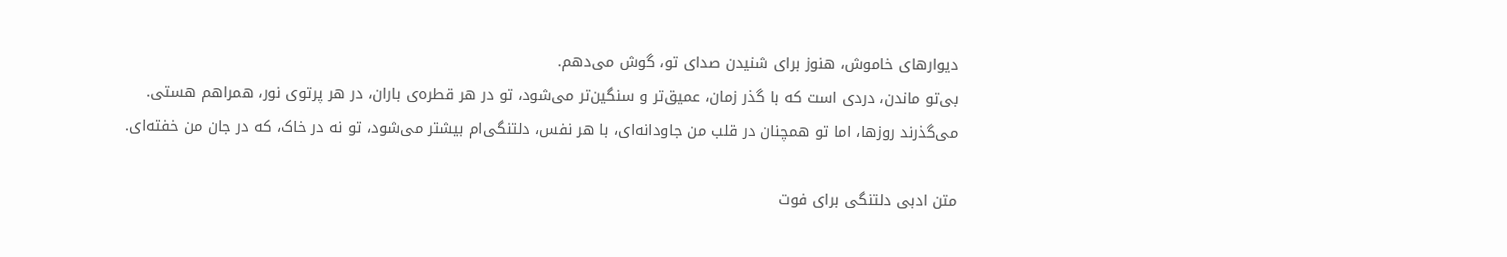دیوارهای خاموش، هنوز برای شنیدن صدای تو، گوش می‌دهم.
بی‌تو ماندن، دردی است که با گذر زمان، عمیق‌تر و سنگین‌تر می‌شود، تو در هر قطره‌ی باران، در هر پرتوی نور، همراهم هستی.
می‌گذرند روزها، اما تو همچنان در قلب من جاودانه‌ای، با هر نفس، دلتنگی‌ام بیشتر می‌شود، تو نه در خاک، که در جان من خفته‌ای.

متن ادبی دلتنگی برای فوت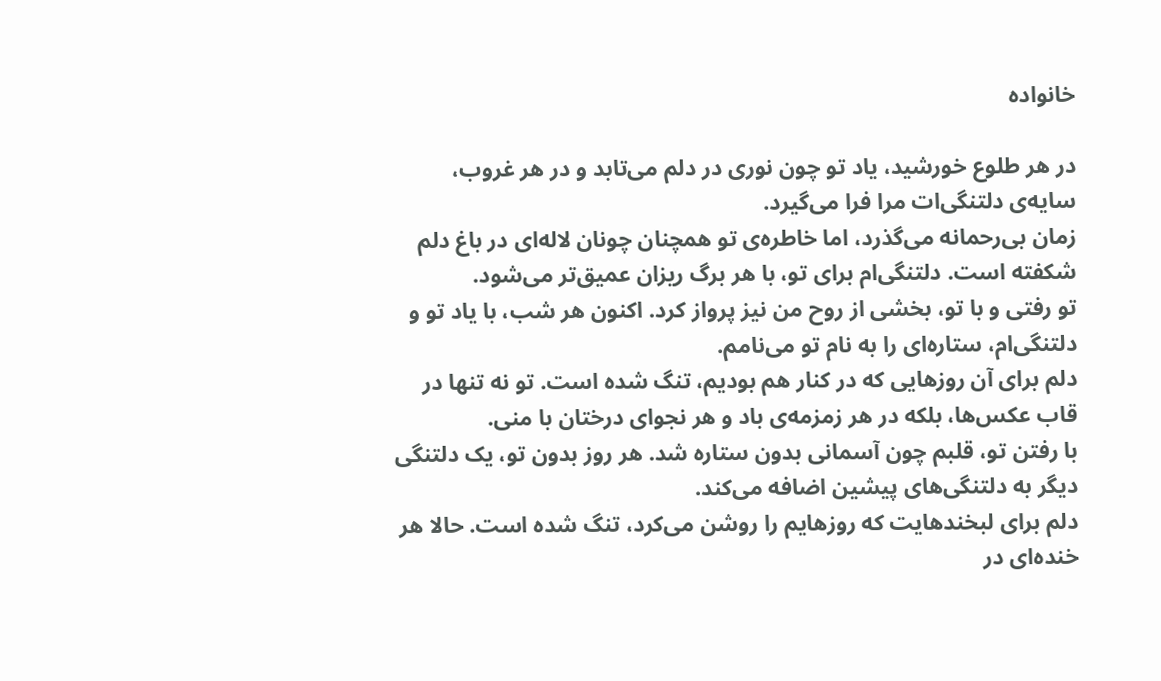خانواده

در هر طلوع خورشید، یاد تو چون نوری در دلم می‌تابد و در هر غروب، سایه‌ی دلتنگی‌ات مرا فرا می‌گیرد.
زمان بی‌رحمانه می‌گذرد، اما خاطره‌ی تو همچنان چونان لاله‌ای در باغ دلم شکفته است. دلتنگی‌ام برای تو، با هر برگ ریزان عمیق‌تر می‌شود.
تو رفتی و با تو، بخشی از روح من نیز پرواز کرد. اکنون هر شب، با یاد تو و دلتنگی‌ام، ستاره‌ای را به نام تو می‌نامم.
دلم برای آن روزهایی که در کنار هم بودیم، تنگ شده است. تو نه تنها در قاب عکس‌ها، بلکه در هر زمزمه‌ی باد و هر نجوای درختان با منی.
با رفتن تو، قلبم چون آسمانی بدون ستاره شد. هر روز بدون تو، یک دلتنگی دیگر به دلتنگی‌های پیشین اضافه می‌کند.
دلم برای لبخند‌هایت که روزهایم را روشن می‌کرد، تنگ شده است. حالا هر خنده‌ای در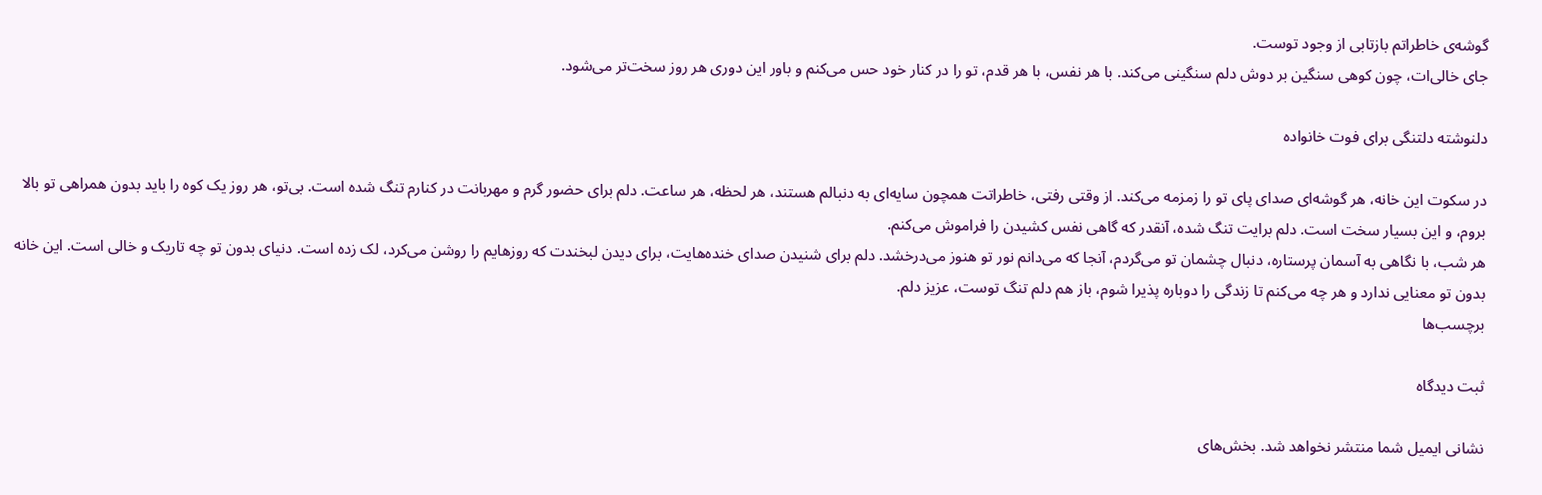گوشه‌ی خاطراتم بازتابی از وجود توست.
جای خالی‌ات، چون کوهی سنگین بر دوش دلم سنگینی می‌کند. با هر نفس، با هر قدم، تو را در کنار خود حس می‌کنم و باور این دوری هر روز سخت‌تر می‌شود.

دلنوشته دلتنگی برای فوت خانواده

در سکوت این خانه، هر گوشه‌ای صدای پای تو را زمزمه می‌کند. از وقتی رفتی، خاطراتت همچون سایه‌ای به دنبالم هستند، هر لحظه، هر ساعت. دلم برای حضور گرم و مهربانت در کنارم تنگ شده است. بی‌تو، هر روز یک کوه را باید بدون همراهی تو بالا بروم، و این بسیار سخت است. دلم برایت تنگ شده، آنقدر که گاهی نفس کشیدن را فراموش می‌کنم.
هر شب، با نگاهی به آسمان پرستاره، دنبال چشمان تو می‌گردم، آنجا که می‌دانم نور تو هنوز می‌درخشد. دلم برای شنیدن صدای خنده‌هایت، برای دیدن لبخندت که روزهایم را روشن می‌کرد، لک زده است. دنیای بدون تو چه تاریک و خالی است. این خانه بدون تو معنایی ندارد و هر چه می‌کنم تا زندگی را دوباره پذیرا شوم، باز هم دلم تنگ توست، عزیز دلم.
برچسب‌ها

ثبت دیدگاه

نشانی ایمیل شما منتشر نخواهد شد. بخش‌های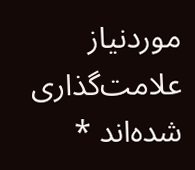موردنیاز علامت‌گذاری شده‌اند *